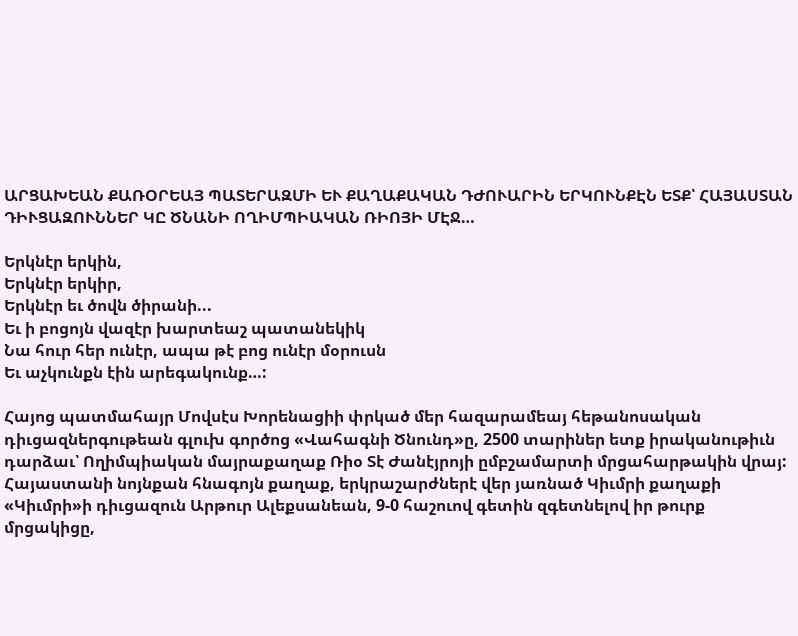ԱՐՑԱԽԵԱՆ ՔԱՌՕՐԵԱՅ ՊԱՏԵՐԱԶՄԻ ԵՒ ՔԱՂԱՔԱԿԱՆ ԴԺՈՒԱՐԻՆ ԵՐԿՈՒՆՔԷՆ ԵՏՔ՝ ՀԱՅԱՍՏԱՆ ԴԻՒՑԱԶՈՒՆՆԵՐ ԿԸ ԾՆԱՆԻ ՈՂԻՄՊԻԱԿԱՆ ՌԻՈՅԻ ՄԷՋ…

Երկնէր երկին,
Երկնէր երկիր,
Երկնէր եւ ծովն ծիրանի...
Եւ ի բոցոյն վազէր խարտեաշ պատանեկիկ
Նա հուր հեր ունէր, ապա թէ բոց ունէր մօրուսն
Եւ աչկունքն էին արեգակունք…:

Հայոց պատմահայր Մովսէս Խորենացիի փրկած մեր հազարամեայ հեթանոսական դիւցազներգութեան գլուխ գործոց «Վահագնի Ծնունդ»ը, 2500 տարիներ ետք իրականութիւն դարձաւ՝ Ողիմպիական մայրաքաղաք Ռիօ Տէ Ժանէյրոյի ըմբշամարտի մրցահարթակին վրայ: Հայաստանի նոյնքան հնագոյն քաղաք, երկրաշարժներէ վեր յառնած Կիւմրի քաղաքի «Կիւմրի»ի դիւցազուն Արթուր Ալեքսանեան, 9-0 հաշուով գետին զգետնելով իր թուրք մրցակիցը,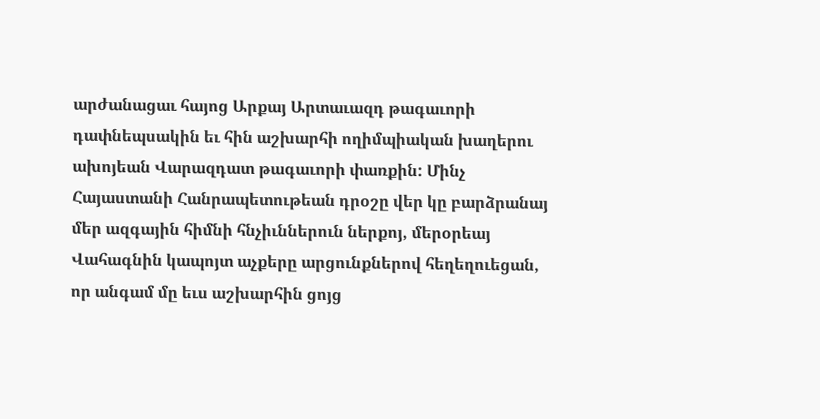արժանացաւ հայոց Արքայ Արտաւազդ թագաւորի դափնեպսակին եւ հին աշխարհի ողիմպիական խաղերու ախոյեան Վարազդատ թագաւորի փառքին: Մինչ Հայաստանի Հանրապետութեան դրօշը վեր կը բարձրանայ մեր ազգային հիմնի հնչիւններուն ներքոյ, մերօրեայ Վահագնին կապոյտ աչքերը արցունքներով հեղեղուեցան, որ անգամ մը եւս աշխարհին ցոյց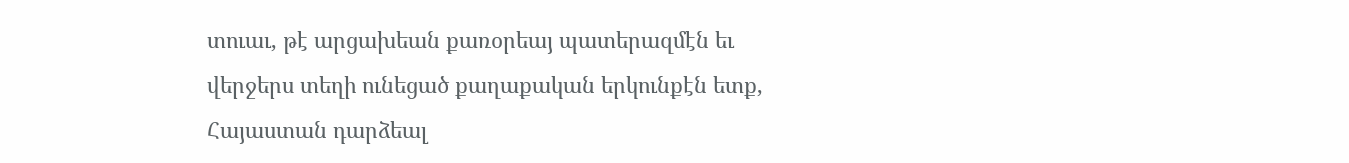տուաւ, թէ արցախեան քառօրեայ պատերազմէն եւ վերջերս տեղի ունեցած քաղաքական երկունքէն ետք, Հայաստան դարձեալ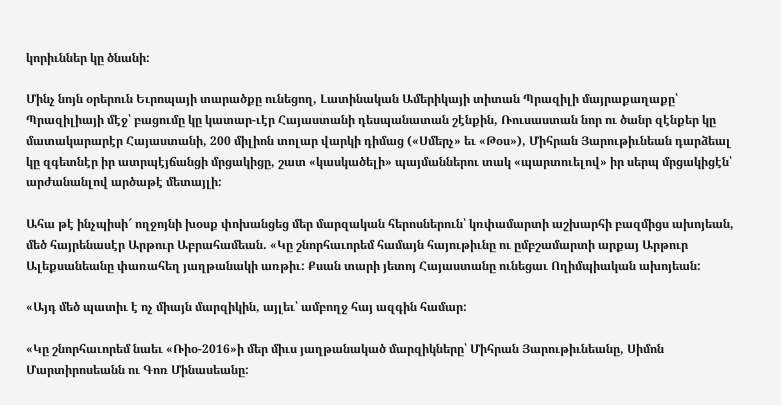կորիւններ կը ծնանի:

Մինչ նոյն օրերուն Եւրոպայի տարածքը ունեցող, Լատինական Ամերիկայի տիտան Պրազիլի մայրաքաղաքը՝ Պրազիլիայի մէջ՝ բացումը կը կատար-ւէր Հայաստանի դեսպանատան շէնքին, Ռուսաստան նոր ու ծանր զէնքեր կը մատակարարէր Հայաստանի, 200 միլիոն տոլար վարկի դիմաց («Սմերչ» եւ «Թօս»), Միհրան Յարութիւնեան դարձեալ կը զգետնէր իր ատրպէյճանցի մրցակիցը, շատ «կասկածելի» պայմաններու տակ «պարտուելով» իր սերպ մրցակիցէն՝ արժանանլով արծաթէ մետայլի:

Ահա թէ ինչպիսի՜ ողջոյնի խօսք փոխանցեց մեր մարզական հերոսներուն՝ կռփամարտի աշխարհի բազմիցս ախոյեան, մեծ հայրենասէր Արթուր Աբրահամեան. «Կը շնորհաւորեմ համայն հայութիւնը ու ըմբշամարտի արքայ Արթուր Ալեքսանեանը փառահեղ յաղթանակի առթիւ: Քսան տարի յետոյ Հայաստանը ունեցաւ Ողիմպիական ախոյեան:

«Այդ մեծ պատիւ է ոչ միայն մարզիկին, այլեւ՝ ամբողջ հայ ազգին համար:

«Կը շնորհաւորեմ նաեւ «Ռիօ-2016»ի մեր միւս յաղթանակած մարզիկները՝ Միհրան Յարութիւնեանը, Սիմոն Մարտիրոսեանն ու Գոռ Մինասեանը: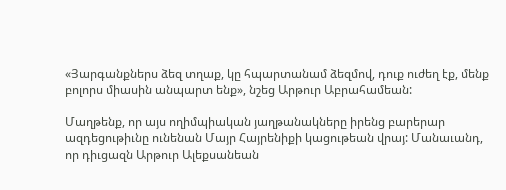«Յարգանքներս ձեզ տղաք, կը հպարտանամ ձեզմով, դուք ուժեղ էք, մենք բոլորս միասին անպարտ ենք», նշեց Արթուր Աբրահամեան:

Մաղթենք, որ այս ողիմպիական յաղթանակները իրենց բարերար ազդեցութիւնը ունենան Մայր Հայրենիքի կացութեան վրայ: Մանաւանդ, որ դիւցազն Արթուր Ալեքսանեան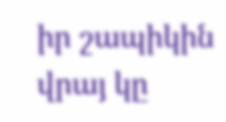իր շապիկին վրայ կը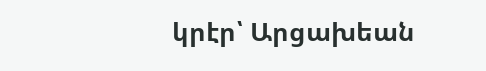կրէր՝ Արցախեան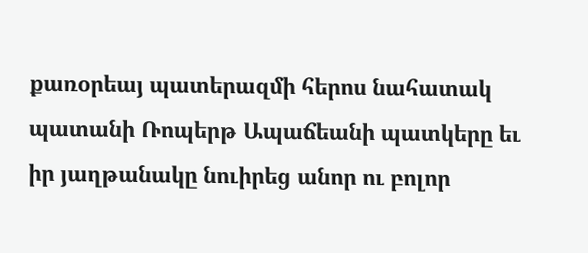քառօրեայ պատերազմի հերոս նահատակ պատանի Ռոպերթ Ապաճեանի պատկերը եւ իր յաղթանակը նուիրեց անոր ու բոլոր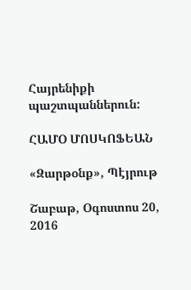Հայրենիքի պաշտպաններուն:

ՀԱՄՕ ՄՈՍԿՈՖԵԱՆ

«Զարթօնք», Պէյրութ

Շաբաթ, Օգոստոս 20, 2016